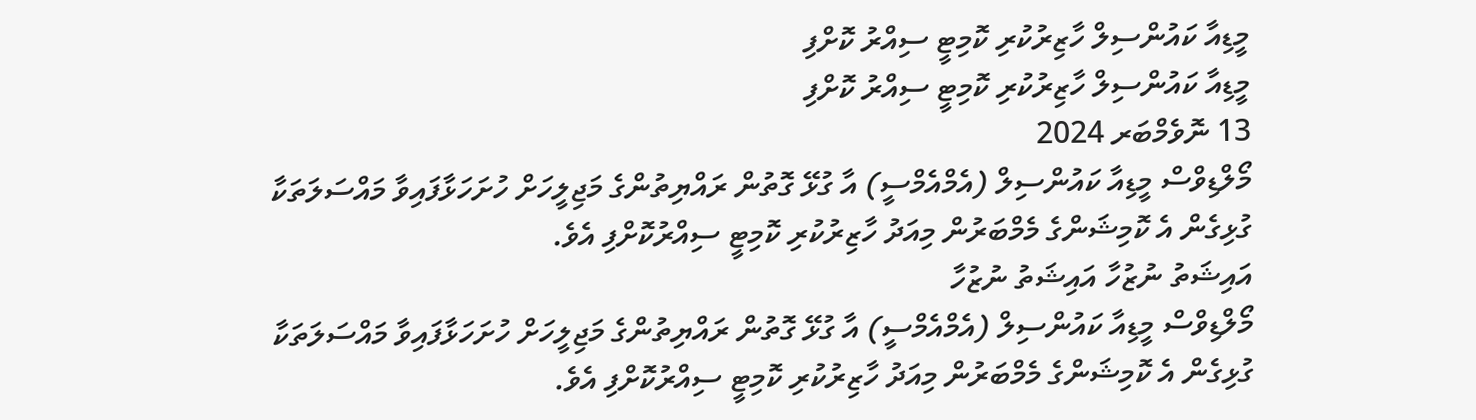މީޑިއާ ކައުންސިލް ހާޒިރުކުރި ކޮމިޓީ ސިއްރު ކޮށްފި
މީޑިއާ ކައުންސިލް ހާޒިރުކުރި ކޮމިޓީ ސިއްރު ކޮށްފި
13 ނޮވެމްބަރ 2024
މޯލްޑިވްސް މީޑިއާ ކައުންސިލް (އެމްއެމްސީ) އާ ގުޅޭ ގޮތުން ރައްޔިތުންގެ މަޖިލީހަށް ހުށަހަޅާފައިވާ މައްސަލަތަކާ ގުޅިގެން އެ ކޮމިޝަންގެ މެމްބަރުން މިއަދު ހާޒިރުކުރި ކޮމިޓީ ސިއްރުކޮށްފި އެވެ.
އައިޝަތު ނުޒުހާ އައިޝަތު ނުޒުހާ
މޯލްޑިވްސް މީޑިއާ ކައުންސިލް (އެމްއެމްސީ) އާ ގުޅޭ ގޮތުން ރައްޔިތުންގެ މަޖިލީހަށް ހުށަހަޅާފައިވާ މައްސަލަތަކާ ގުޅިގެން އެ ކޮމިޝަންގެ މެމްބަރުން މިއަދު ހާޒިރުކުރި ކޮމިޓީ ސިއްރުކޮށްފި އެވެ.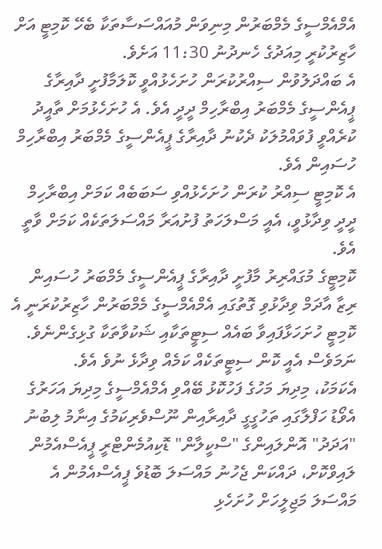އެމްއެމްސީގެ މެމްބަރުން މިނިވަން މުއައްސަސާތަކާ ބެހޭ ކޮމިޓީ އަށް ހާޒިރުކުރީ މިއަދުގެ ހެނދުނު 11:30 އަށެވެ.
އެ ބައްދަލުވުން ސިއްރުކުރަން ހުށަހެޅުއްވީ ކޮލަމާފުށީ ދާއިރާގެ ޕީއެންސީގެ މެމްބަރު އިބްރާހިމް ދީދީ އެވެ. އެ ހުށަހެޅުމަށް ތާއީދު ކުރެއްވީ ފުވައްމުލަކު ދެކުނު ދާއިރާގެ ޕީއެންސީގެ މެމްބަރު އިބްރާހިމް ހުސައިން އެވެ.
އެ ކޮމިޓީ ސިއްރު ކުރަން ހުށަހެޅުއްވި ސަބަބެއް ކަމަށް އިބްރާހިމް ދީދީ ވިދާޅުވީ، އެއީ މަސްލަހަތު ފުށުއަރާ މައްސަލަތަކެއް ކަމަށް ވާތީ އެވެ.
ކޮމިޓީގެ މުގައްރިރު މާފުށީ ދާއިރާގެ ޕީއެންސީގެ މެމްބަރު ހުސައިން ރިޒާ އާދަމް ވިދާޅުވި ގޮތުގައި އެމްއެމްސީގެ މެމްބަރުން ހާޒިރުކުރަނީ އެ ކޮމިޓީ ހުށަހަޅާފައިވާ ބައެއް ސިޓީތަކާއި ޝަކުވާތަކާ ގުޅިގެންނެވެ. ނަމަވެސް އެއީ ކޮން ސިޓީތަކެއް ކަމެއް ވިދާޅެ ނުވެ އެވެ.
އެކަމަކު، މިދިޔަ މަހުގެ ފަހުކޮޅު ބޭއްވި އެމްއެމްސީގެ މިދިޔަ އަހަރުގެ އެވޯޑު ހަފްލާގައި ތަހުގީގީ ދާއިރާއިން ނޫސްވެރިކަމުގެ އިނާމު ލިބުނު "އަދަދު" އޮންލައިންގެ "ސްކީލާން" ޑޮކިއުމެންޓްރީ ޕީއެސްއެމުން ލައިވްކޮށް، ދައްކަން ޖެހުނު މައްސަލަ ބޮޑުވެ ޕީއެސްއެމުން އެ މައްސަލަ މަޖިލީހަށް ހުށަހެޅި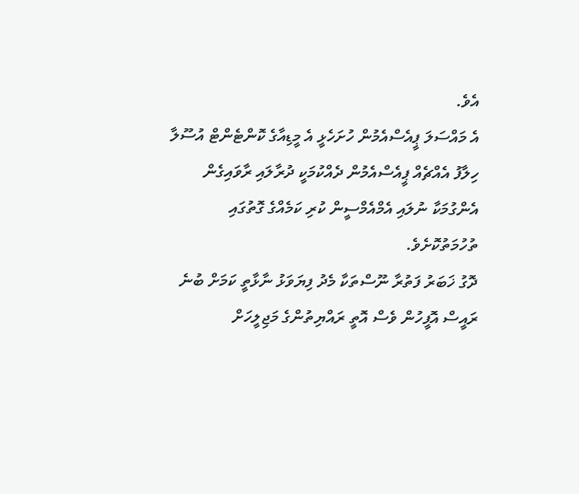އެވެ.
އެ މައްސަލަ ޕީއެސްއެމުން ހުށަހެޅީ އެ މީޑިއާގެ ކޮންޓެންޓް އުސޫލާ ހިލާފު އެއްޗެއް ޕީއެސްއެމުން ދެއްކުމަކީ ދުރާލައި ރާވައިގެން އެންގުމަކާ ނުލައި އެމްއެމްސީން ކުރި ކަމެއްގެ ގޮތުގައި ތުހުމަތުކޮށެވެ.
ދޮގު ޚަބަރު ފަތުރާ ނޫސްތަކާ މެދު ފިޔަވަޅު ނާޅާތީ ކަމަށް ބުނެ ރައީސް އޮފީހުން ވެސް އޮތީ ރައްޔިތުންގެ މަޖިލީހަށް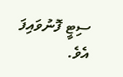ސިޓީ ފޮނުވައިފަ އެވެ.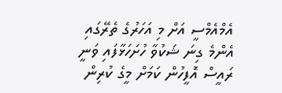އެމްއެމްސީ އަށް މި އަހަރުގެ ތެރޭގައި އެންމެ ގިނަ ޝަކުވާ ހުށަހަޅާފައި ވަނީ ރައީސް އޮފީހުން ކަމަށް މީގެ ކުރިން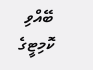ބޭއްވި ކޮމިޓީގެ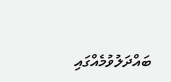ބައްދަލުވުމެއްގައި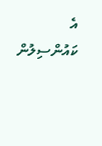އެ ކައުންސިލުން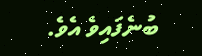ބުނެފައިވެ އެވެ.